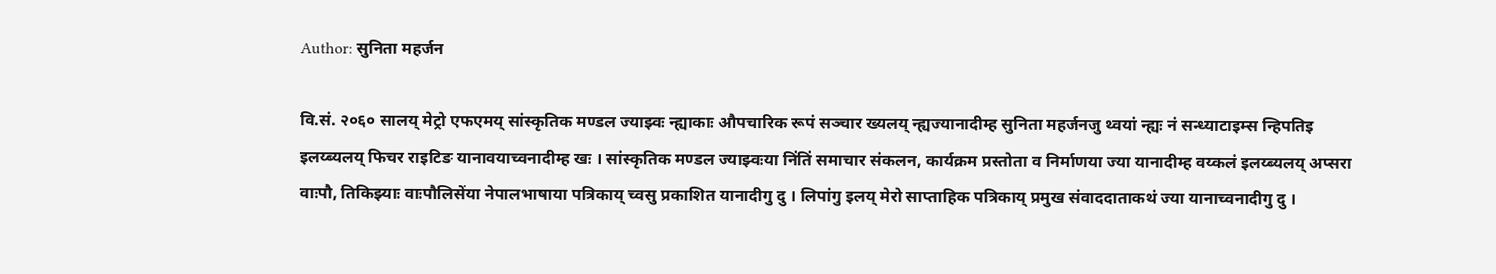Author: सुनिता महर्जन

वि.सं. २०६० सालय् मेट्रो एफएमय् सांस्कृतिक मण्डल ज्याझ्वः न्ह्याकाः औपचारिक रूपं सञ्चार ख्यलय् न्ह्यज्यानादीम्ह सुनिता महर्जनजु थ्वयां न्ह्यः नं सन्ध्याटाइम्स न्हिपतिइ इलय्ब्यलय् फिचर राइटिङ यानावयाच्वनादीम्ह खः । सांस्कृतिक मण्डल ज्याझ्वःया निंतिं समाचार संकलन, कार्यक्रम प्रस्तोता व निर्माणया ज्या यानादीम्ह वय्कलं इलय्ब्यलय् अप्सरा वाःपौ, तिकिझ्याः वाःपौलिसेंया नेपालभाषाया पत्रिकाय् च्वसु प्रकाशित यानादीगु दु । लिपांगु इलय् मेरो साप्ताहिक पत्रिकाय् प्रमुख संवाददाताकथं ज्या यानाच्वनादीगु दु ।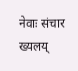नेवाः संचार ख्यलय्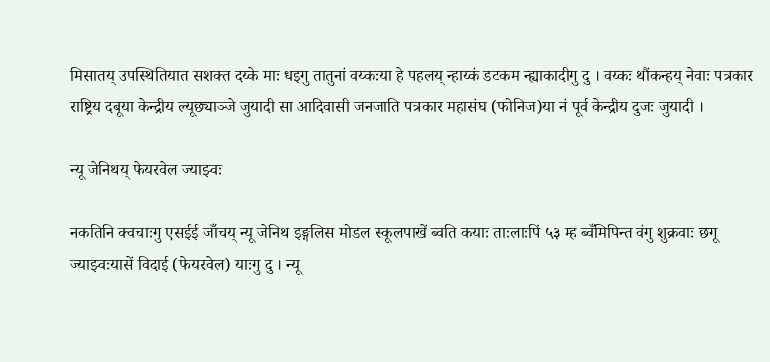मिसातय् उपस्थितियात सशक्त दय्के माः धइगु तातुनां वय्कःया हे पहलय् न्हाय्कं डटकम न्ह्याकादीगु दु । वय्कः थौंकन्हय् नेवाः पत्रकार राष्ट्रिय दबूया केन्द्रीय ल्यूछ्याञ्जे जुयादी सा आदिवासी जनजाति पत्रकार महासंघ (फोनिज)या नं पूर्व केन्द्रीय दुजः जुयादी ।

न्यू जेनिथय् फेयरवेल ज्याझ्वः

नकतिनि क्वचाःगु एसईई जाँचय् न्यू जेनिथ इङ्गलिस मोडल स्कूलपाखें ब्वति कयाः ताःलाःपिं ५३ म्ह ब्वँमिपिन्त वंगु शुक्रवाः छगू ज्याझ्वःयासें विदाई (फेयरवेल) याःगु दु । न्यू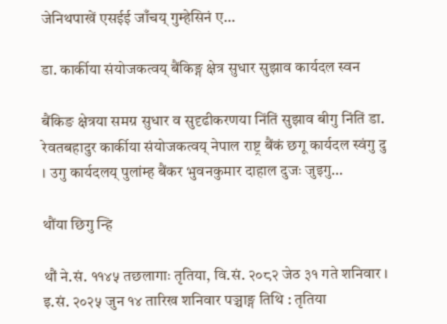जेनिथपाखें एसईई जाँचय् गुम्हेसिनं ए…

डा. कार्कीया संयोजकत्वय् बैंकिङ्ग क्षेत्र सुधार सुझाव कार्यदल स्वन

बैंकिङ क्षेत्रया समग्र सुधार व सुदृढीकरणया निंतिं सुझाव बीगु निंतिं डा. रेवतबहादुर कार्कीया संयोजकत्वय् नेपाल राष्ट्र बैंकं छगू कार्यदल स्वंगु दु । उगु कार्यदलय् पुलांम्ह बैंकर भुवनकुमार दाहाल दुजः जुइगु…

थौंया छिगु न्हि

थौं ने.सं. ११४५ तछलागाः तृतिया, वि.सं. २०८२ जेठ ३१ गते शनिवार । इ.सं. २०२५ जुन १४ तारिख शनिवार पञ्चाङ्ग तिथि : तृतिया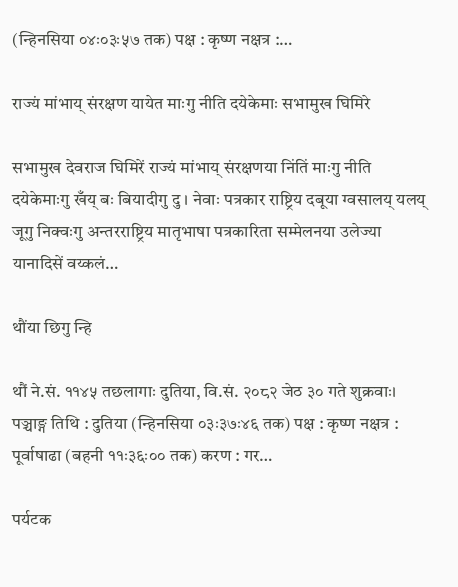(न्हिनसिया ०४ः०३ः५७ तक) पक्ष : कृष्ण नक्षत्र :…

राज्यं मांभाय् संरक्षण यायेत माःगु नीति दयेकेमाः सभामुख घिमिरे

सभामुख देवराज घिमिरें राज्यं मांभाय् संरक्षणया निंतिं माःगु नीति दयेकेमाःगु खँय् बः बियादीगु दु । नेवाः पत्रकार राष्ट्रिय दबूया ग्वसालय् यलय् जूगु निक्वःगु अन्तरराष्ट्रिय मातृभाषा पत्रकारिता सम्मेलनया उलेज्या यानादिसें वय्कलं…

थौंया छिगु न्हि

थौं ने.सं. ११४५ तछलागाः दुतिया, वि.सं. २०८२ जेठ ३० गते शुक्रवाः। पञ्चाङ्ग तिथि : दुतिया (न्हिनसिया ०३ः३७ः४६ तक) पक्ष : कृष्ण नक्षत्र : पूर्वाषाढा (बहनी ११ः३६ः०० तक) करण : गर…

पर्यटक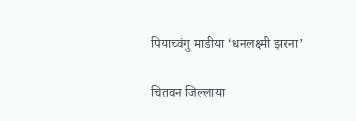पियाच्वंगु माडीया ‘धनलक्ष्मी झरना’

चितवन जिल्लाया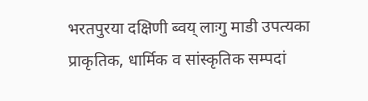भरतपुरया दक्षिणी ब्वय् लाःगु माडी उपत्यका प्राकृतिक, धार्मिक व सांस्कृतिक सम्पदां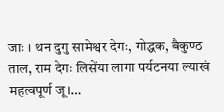जाः । थन दुगु सामेश्वर देगः, गोद्धक, बैकुण्ठ ताल, राम देगः लिसेंया लागा पर्यटनया ल्याखं महत्वपूर्ण जू।…